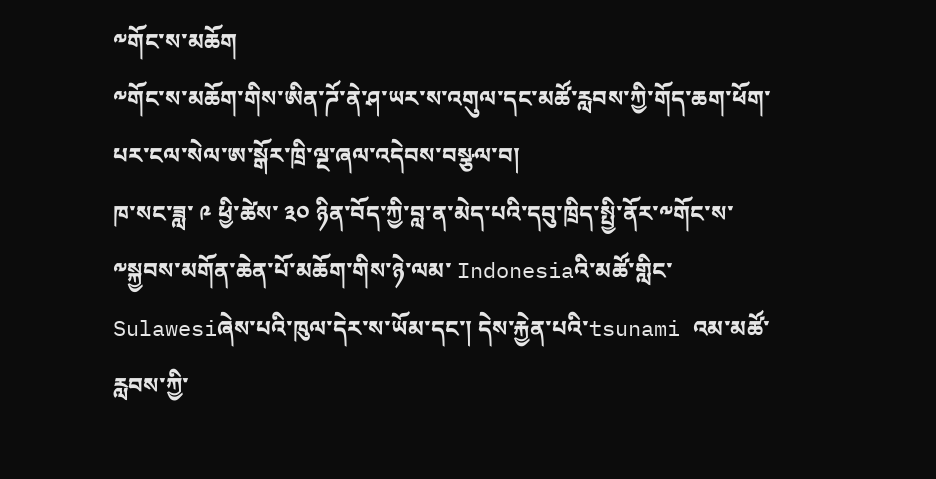༸གོང་ས་མཆོག
༸གོང་ས་མཆོག་གིས་ཨིན་ཌོ་ནེ་ཤ་ཡར་ས་འགུལ་དང་མཚོ་རླབས་ཀྱི་གོད་ཆག་ཕོག་པར་ངལ་སེལ་ཨ་སྒོར་ཁྲི་ལྔ་ཞལ་འདེབས་བསྩལ་བ།
ཁ་སང་ཟླ་ ༩ ཕྱི་ཚེས་ ༣༠ ཉིན་བོད་ཀྱི་བླ་ན་མེད་པའི་དབུ་ཁྲིད་སྤྱི་ནོར་༸གོང་ས་༸སྐྱབས་མགོན་ཆེན་པོ་མཆོག་གིས་ཉེ་ལམ་ Indonesiaའི་མཚོ་གླིང་Sulawesiཞེས་པའི་ཁུལ་དེར་ས་ཡོམ་དང་། དེས་རྐྱེན་པའི་tsunami འམ་མཚོ་རླབས་ཀྱི་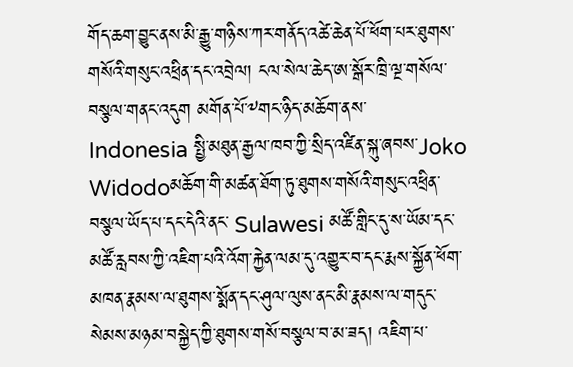གོད་ཆག་བྱུང་ནས་མི་རྒྱུ་གཉིས་ཀར་གནོད་འཚེ་ཆེན་པོ་ཕོག་པར་ཐུགས་གསོའི་གསུང་འཕྲིན་དང་འབྲེལ། ངལ་སེལ་ཆེད་ཨ་སྒོར་ཁྲི་ལྔ་གསོལ་བསྩལ་གནང་འདུག མགོན་པོ་༸གང་ཉིད་མཆོག་ནས་ Indonesia སྤྱི་མཐུན་རྒྱལ་ཁབ་ཀྱི་སྲིད་འཛིན་སྐུ་ཞབས་Joko Widodoམཆོག་གི་མཚན་ཐོག་ཏུ་ཐུགས་གསོའི་གསུང་འཕྲིན་བསྩལ་ཡོད་པ་དང་དེའི་ནང་ Sulawesi མཚོ་གླིང་དུ་ས་ཡོམ་དང་མཚོ་རླབས་ཀྱི་འཇིག་པའི་འོག་རྐྱེན་ལམ་དུ་འགྱུར་བ་དང་རྨས་སྐྱོན་ཕོག་མཁན་རྣམས་ལ་ཐུགས་སྨོན་དང་ཤུལ་ལུས་ནང་མི་རྣམས་ལ་གདུང་སེམས་མཉམ་བསྐྱེད་ཀྱི་ཐུགས་གསོ་བསྩལ་བ་མ་ཟད། འཇིག་པ་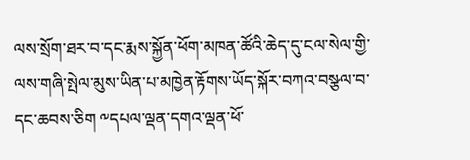ལས་སྲོག་ཐར་བ་དང་རྨས་སྐྱོན་ཕོག་མཁན་ཚོའི་ཆེད་དུ་ངལ་སེལ་གྱི་ལས་གཞི་སྤེལ་མུས་ཡིན་པ་མཁྱེན་རྟོགས་ཡོད་སྐོར་བཀའ་བསྩལ་བ་དང་ཆབས་ཅིག ༸དཔལ་ལྡན་དགའ་ལྡན་ཕོ་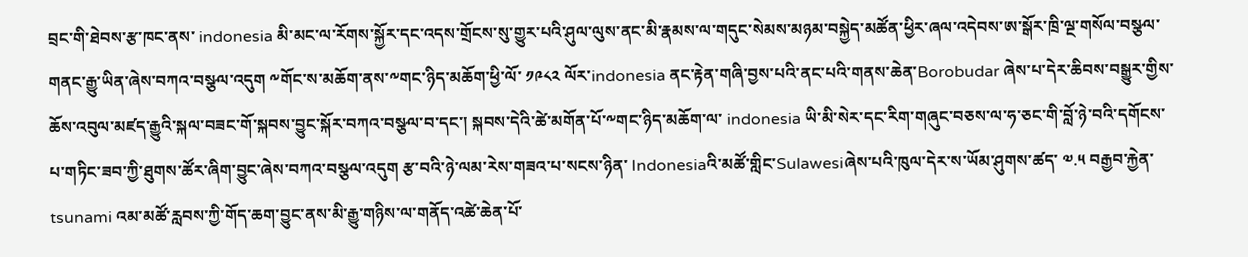བྲང་གི་ཐེབས་རྩ་ཁང་ནས་ indonesia མི་མང་ལ་རོགས་སྐྱོར་དང་འདས་གྲོངས་སུ་གྱུར་པའི་ཤུལ་ལུས་ནང་མི་རྣམས་ལ་གདུང་སེམས་མཉམ་བསྐྱེད་མཚོན་ཕྱིར་ཞལ་འདེབས་ཨ་སྒོར་ཁྲི་ལྔ་གསོལ་བསྩལ་གནང་རྒྱུ་ཡིན་ཞེས་བཀའ་བསྩལ་འདུག ༸གོང་ས་མཆོག་ནས་༸གང་ཉིད་མཆོག་ཕྱི་ལོ་ ༡༩༨༢ ལོར་indonesia ནང་རྟེན་གཞི་བྱས་པའི་ནང་པའི་གནས་ཆེན་Borobudar ཞེས་པ་དེར་ཆིབས་བསྒྱུར་གྱིས་ཆོས་འབུལ་མཛད་རྒྱུའི་སྐལ་བཟང་གོ་སྐབས་བྱུང་སྐོར་བཀའ་བསྩལ་བ་དང་། སྐབས་དེའི་ཚེ་མགོན་པོ་༸གང་ཉིད་མཆོག་ལ་ indonesia ཡི་མི་སེར་དང་རིག་གཞུང་བཅས་ལ་ཧ་ཅང་གི་བློ་ཉེ་བའི་དགོངས་པ་གཏིང་ཟབ་ཀྱི་ཐུགས་ཚོར་ཞིག་བྱུང་ཞེས་བཀའ་བསྩལ་འདུག རྩ་བའི་ཉེ་ལམ་རེས་གཟའ་པ་སངས་ཉིན་ Indonesiaའི་མཚོ་གླིང་Sulawesiཞེས་པའི་ཁུལ་དེར་ས་ཡོམ་ཤུགས་ཚད་ ༧.༥ བརྒྱབ་རྐྱེན་ tsunami འམ་མཚོ་རླབས་ཀྱི་གོད་ཆག་བྱུང་ནས་མི་རྒྱུ་གཉིས་ལ་གནོད་འཚེ་ཆེན་པོ་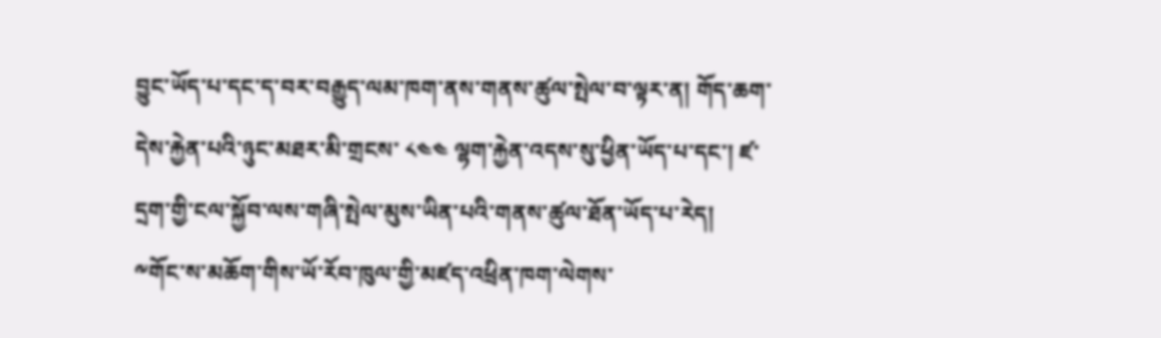བྱུང་ཡོད་པ་དང་ད་བར་བརྒྱུད་ལམ་ཁག་ནས་གནས་ཚུལ་སྤེལ་བ་ལྟར་ན། གོད་ཆག་དེས་རྐྱེན་པའི་ཉུང་མཐར་མི་གྲངས་ ༨༤༤ ལྷག་རྐྱེན་འདས་སུ་ཕྱིན་ཡོད་པ་དང་། ཛ་དྲག་གྱི་ངལ་སྐྱོབ་ལས་གཞི་སྤེལ་མུས་ཡིན་པའི་གནས་ཚུལ་ཐོན་ཡོད་པ་རེད།
༸གོང་ས་མཆོག་གིས་ཡོ་རོབ་ཁུལ་གྱི་མཛད་འཕྲིན་ཁག་ལེགས་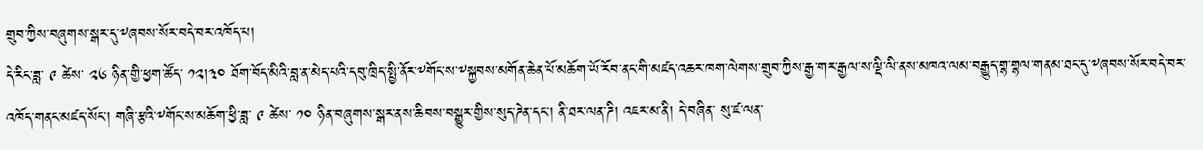གྲུབ་ཀྱིས་བཞུགས་སྒར་དུ་༸ཞབས་སོར་བདེ་བར་འཁོད་པ།
དེ་རིང་ཟླ་ ༩ ཚེས་ ༢༦ ཉིན་གྱི་ཕྱག་ཚོད་ ༡༢།༣༠ ཐོག་བོད་མིའི་བླ་ན་མེད་པའི་དབུ་ཁྲིད་སྤྱི་ནོར་༸གོང་ས་༸སྐྱབས་མགོན་ཆེན་པོ་མཆོག་ཡོ་རོབ་ནང་གི་མཛད་འཆར་ཁག་ལེགས་གྲུབ་ཀྱིས་རྒྱ་གར་རྒྱལ་ས་ལྡི་ལི་ནས་མཁའ་ལམ་བརྒྱུད་གྷ་གྷལ་གནམ་ཐང་དུ་༸ཞབས་སོར་བདེ་བར་འཁོད་གནང་མཛད་སོང་། གཞི་རྩའི་༸གོང་ས་མཆོག་ཕྱི་ཟླ་ ༩ ཚེས་ ༡༠ ཉིན་བཞུགས་སྒར་ནས་ཆིབས་བསྒྱུར་གྱིས་སུད་ཌེན་དང་། ནི་ཐར་ལན་ཌི། འཇར་མ་ནི། དེ་བཞིན་ སུ་ཛ་ལན་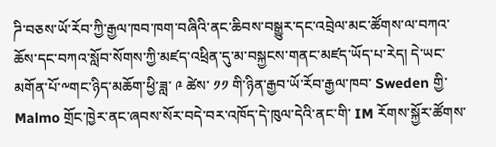ཌི་བཅས་ཡོ་རོབ་ཀྱི་རྒྱལ་ཁབ་ཁག་བཞིའི་ནང་ཆིབས་བསྒྱུར་དང་འབྲེལ་མང་ཚོགས་ལ་བཀའ་ཆོས་དང་བཀའ་སློབ་སོགས་ཀྱི་མཛད་འཕྲིན་དུ་མ་བསྐྱངས་གནང་མཛད་ཡོད་པ་རེད། དེ་ཡང་མགོན་པོ་༸གང་ཉིད་མཆོག་ཕྱི་ཟླ་ ༩ ཚེས་ ༡༡ གི་ཉིན་རྒྱབ་ཡོ་རོབ་རྒྱལ་ཁབ་ Sweden གྱི་ Malmo གྲོང་ཁྱེར་ནང་ཞབས་སོར་བདེ་བར་འཁོད་དེ་ཁུལ་དེའི་ནང་གི་ IM རོགས་སྐྱོར་ཚོགས་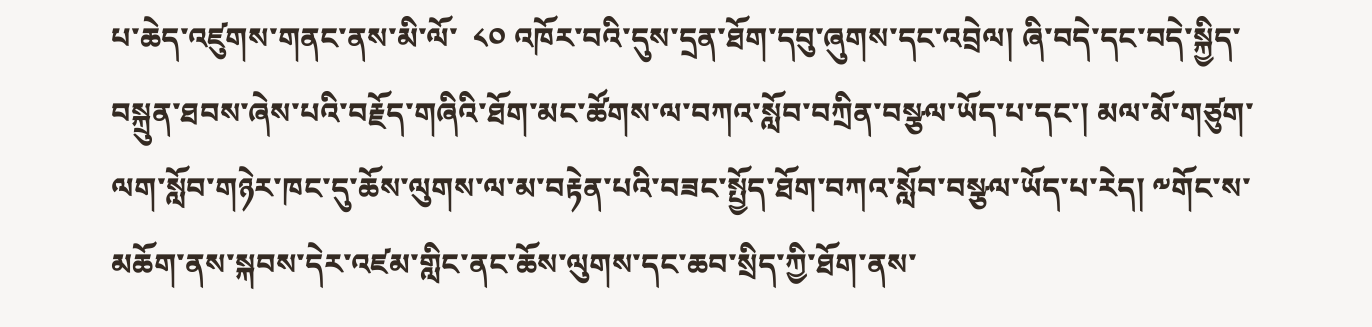པ་ཆེད་འཛུགས་གནང་ནས་མི་ལོ་  ༨༠ འཁོར་བའི་དུས་དྲན་ཐོག་དབུ་ཞུགས་དང་འབྲེལ། ཞི་བདེ་དང་བདེ་སྐྱིད་བསྐྲུན་ཐབས་ཞེས་པའི་བརྗོད་གཞིའི་ཐོག་མང་ཚོགས་ལ་བཀའ་སློབ་བཀྲིན་བསྩལ་ཡོད་པ་དང་། མལ་མོ་གཙུག་ལག་སློབ་གཉེར་ཁང་དུ་ཆོས་ལུགས་ལ་མ་བརྟེན་པའི་བཟང་སྤྱོད་ཐོག་བཀའ་སློབ་བསྩལ་ཡོད་པ་རེད། ༸གོང་ས་མཆོག་ནས་སྐབས་དེར་འཛམ་གླིང་ནང་ཆོས་ལུགས་དང་ཆབ་སྲིད་ཀྱི་ཐོག་ནས་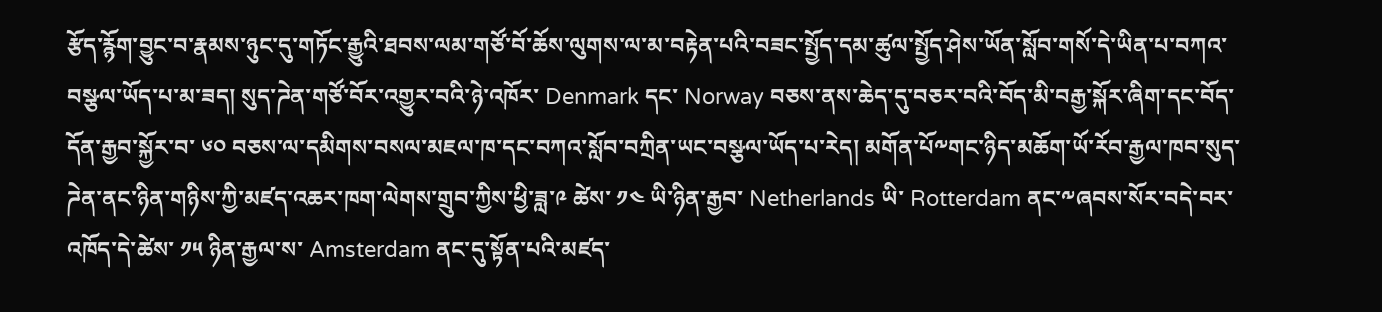རྩོད་རྙོག་བྱུང་བ་རྣམས་ཉུང་དུ་གཏོང་རྒྱུའི་ཐབས་ལམ་གཙོ་བོ་ཆོས་ལུགས་ལ་མ་བརྟེན་པའི་བཟང་སྤྱོད་དམ་ཚུལ་སྤྱོད་ཤེས་ཡོན་སློབ་གསོ་དེ་ཡིན་པ་བཀའ་བསྩལ་ཡོད་པ་མ་ཟད། སུད་ཌེན་གཙོ་བོར་འགྱུར་བའི་ཉེ་འཁོར་ Denmark དང་ Norway བཅས་ནས་ཆེད་དུ་བཅར་བའི་བོད་མི་བརྒྱ་སྐོར་ཞིག་དང་བོད་དོན་རྒྱབ་སྐྱོར་བ་ ༦༠ བཅས་ལ་དམིགས་བསལ་མཇལ་ཁ་དང་བཀའ་སློབ་བཀྲིན་ཡང་བསྩལ་ཡོད་པ་རེད། མགོན་པོ༸གང་ཉིད་མཆོག་ཡོ་རོབ་རྒྱལ་ཁབ་སུད་ཌེན་ནང་ཉིན་གཉིས་ཀྱི་མཛད་འཆར་ཁག་ལེགས་གྲུབ་ཀྱིས་ཕྱི་ཟླ་༩ ཚེས་ ༡༤ ཡི་ཉིན་རྒྱབ་ Netherlands ཡི་ Rotterdam ནང་༸ཞབས་སོར་བདེ་བར་འཁོད་དེ་ཚེས་ ༡༥ ཉིན་རྒྱལ་ས་ Amsterdam ནང་དུ་སྟོན་པའི་མཛད་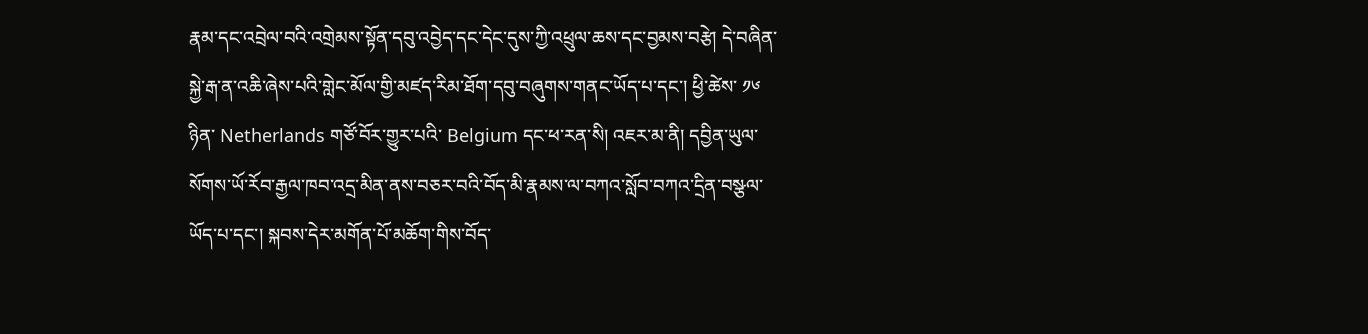རྣམ་དང་འབྲེལ་བའི་འགྲེམས་སྟོན་དབུ་འབྱེད་དང་དེང་དུས་ཀྱི་འཕྲུལ་ཆས་དང་བྱམས་བརྩེ། དེ་བཞིན་སྐྱེ་རྒ་ན་འཆི་ཞེས་པའི་གླེང་མོལ་གྱི་མཛད་རིམ་ཐོག་དབུ་བཞུགས་གནང་ཡོད་པ་དང་། ཕྱི་ཚེས་ ༡༦ ཉིན་ Netherlands གཙོ་བོར་གྱུར་པའི་ Belgium དང་ཕ་རན་སི། འཇར་མ་ནི། དབྱིན་ཡུལ་སོགས་ཡོ་རོབ་རྒྱལ་ཁབ་འདྲ་མིན་ནས་བཅར་བའི་བོད་མི་རྣམས་ལ་བཀའ་སློབ་བཀའ་དྲིན་བསྩལ་ཡོད་པ་དང་། སྐབས་དེར་མགོན་པོ་མཆོག་གིས་བོད་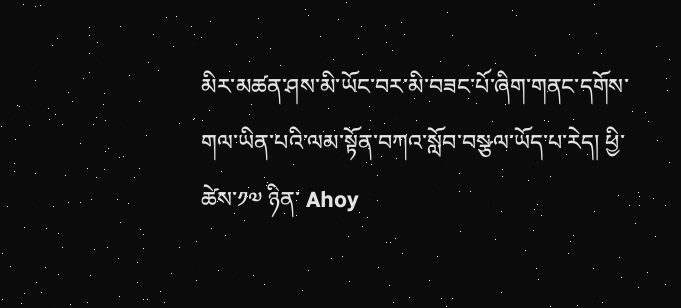མིར་མཚན་ཤས་མི་ཡོང་བར་མི་བཟང་པོ་ཞིག་གནང་དགོས་གལ་ཡིན་པའི་ལམ་སྟོན་བཀའ་སློབ་བསྩལ་ཡོད་པ་རེད། ཕྱི་ཚེས་༡༧ ཉིན་ Ahoy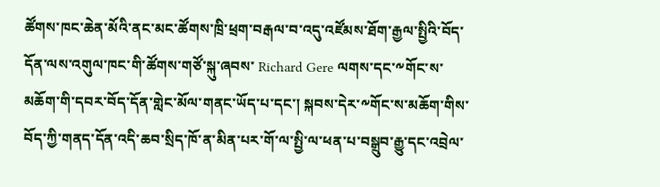ཚོགས་ཁང་ཆེན་མོའི་ནང་མང་ཚོགས་ཁྲི་ཕྲག་བརྒལ་བ་འདུ་འཛོམས་ཐོག་རྒྱལ་སྤྱིའི་བོད་དོན་ལས་འགུལ་ཁང་གི་ཚོགས་གཙོ་སྐུ་ཞབས་ Richard Gere ལགས་དང་༸གོང་ས་མཆོག་གི་དབར་བོད་དོན་གླེང་མོལ་གནང་ཡོད་པ་དང་། སྐབས་དེར་༸གོང་ས་མཆོག་གིས་བོད་ཀྱི་གནད་དོན་འདི་ཆབ་སྲིད་ཁོ་ན་མིན་པར་གོ་ལ་སྤྱི་ལ་ཕན་པ་བསྒྲུབ་རྒྱུ་དང་འབྲེལ་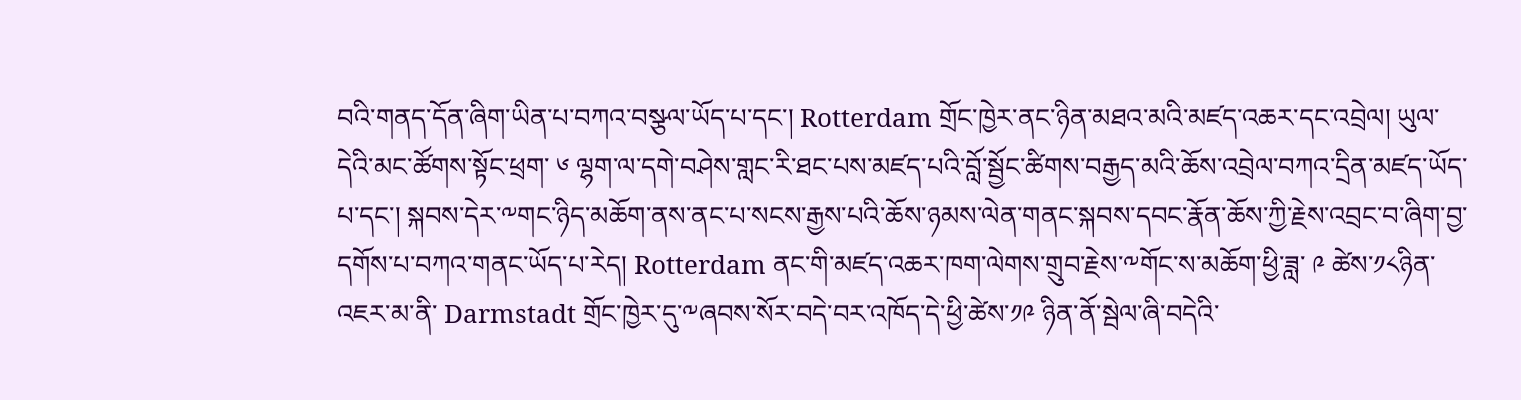བའི་གནད་དོན་ཞིག་ཡིན་པ་བཀའ་བསྩལ་ཡོད་པ་དང་། Rotterdam གྲོང་ཁྱེར་ནང་ཉིན་མཐའ་མའི་མཛད་འཆར་དང་འབྲེལ། ཡུལ་དེའི་མང་ཚོགས་སྟོང་ཕྲག་ ༦ ལྷག་ལ་དགེ་བཤེས་གླང་རི་ཐང་པས་མཛད་པའི་བློ་སྦྱོང་ཚིགས་བརྒྱད་མའི་ཆོས་འབྲེལ་བཀའ་དྲིན་མཛད་ཡོད་པ་དང་། སྐབས་དེར་༸གང་ཉིད་མཆོག་ནས་ནང་པ་སངས་རྒྱས་པའི་ཆོས་ཉམས་ལེན་གནང་སྐབས་དབང་རྣོན་ཆོས་ཀྱི་རྗེས་འབྲང་བ་ཞིག་བྱ་དགོས་པ་བཀའ་གནང་ཡོད་པ་རེད། Rotterdam ནང་གི་མཛད་འཆར་ཁག་ལེགས་གྲུབ་རྗེས་༸གོང་ས་མཆོག་ཕྱི་ཟླ་ ༩ ཚེས་༡༨ཉིན་འཇར་མ་ནི་ Darmstadt གྲོང་ཁྱེར་དུ་༸ཞབས་སོར་བདེ་བར་འཁོད་དེ་ཕྱི་ཚེས་༡༩ ཉིན་ནོ་སྦེལ་ཞི་བདེའི་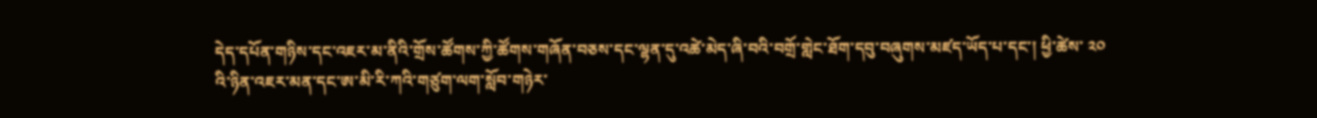དེད་དཔོན་གཉིས་དང་འཇར་མ་ནིའི་གྲོས་ཚོགས་ཀྱི་ཚོགས་གཞོན་བཅས་དང་ལྷན་དུ་འཚེ་མེད་ཞི་བའི་བགྲོ་གླེང་ཐོག་དབུ་བཞུགས་མཛད་ཡོད་པ་དང་། ཕྱི་ཚེས་ ༢༠ འི་ཉིན་འཇར་མན་དང་ཨ་མི་རི་ཀའི་གཙུག་ལག་སློབ་གཉེར་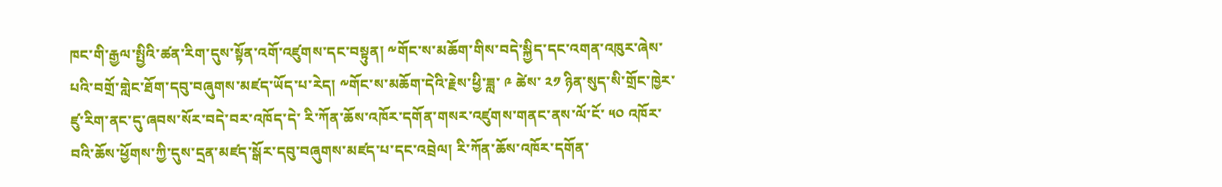ཁང་གི་རྒྱལ་སྤྱིའི་ཚན་རིག་དུས་སྟོན་འགོ་འཛུགས་དང་བསྟུན། ༸གོང་ས་མཆོག་གིས་བདེ་སྐྱིད་དང་འགན་འཁུར་ཞེས་པའི་བགྲོ་གླེང་ཐོག་དབུ་བཞུགས་མཛད་ཡོད་པ་རེད། ༸གོང་ས་མཆོག་དེའི་རྗེས་ཕྱི་ཟླ་ ༩ ཚེས་ ༢༡ ཉིན་སུད་སི་གྲོང་ཁྱེར་ཛུ་རིག་ནང་དུ་ཞབས་སོར་བདེ་བར་འཁོད་དེ་ རི་ཀོན་ཆོས་འཁོར་དགོན་གསར་འཛུགས་གནང་ནས་ལོ་ངོ་ ༥༠ འཁོར་བའི་ཆོས་ཕྱོགས་ཀྱི་དུས་དྲན་མཛད་སྒོར་དབུ་བཞུགས་མཛད་པ་དང་འབྲེལ། རི་ཀོན་ཆོས་འཁོར་དགོན་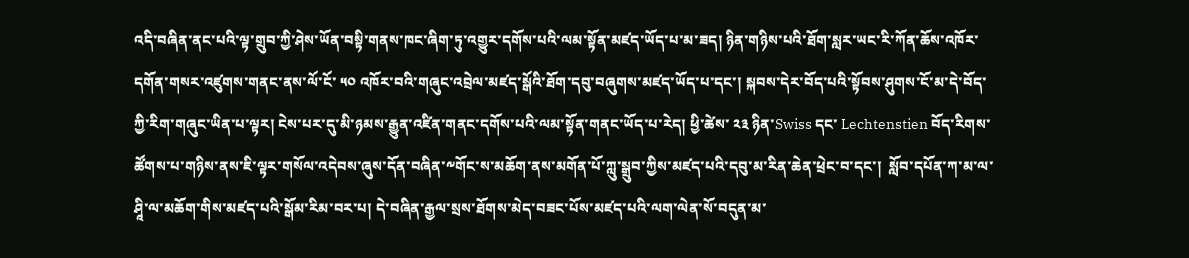འདི་བཞིན་ནང་པའི་ལྟ་གྲུབ་ཀྱི་ཤེས་ཡོན་བསྟི་གནས་ཁང་ཞིག་ཏུ་འགྱུར་དགོས་པའི་ལམ་སྟོན་མཛད་ཡོད་པ་མ་ཟད། ཉིན་གཉིས་པའི་ཐོག་སླར་ཡང་རི་ཀོན་ཆོས་འཁོར་དགོན་གསར་འཛུགས་གནང་ནས་ལོ་ངོ་ ༥༠ འཁོར་བའི་གཞུང་འབྲེལ་མཛད་སྒོའི་ཐོག་དབུ་བཞུགས་མཛད་ཡོད་པ་དང་། སྐབས་དེར་བོད་པའི་སྟོབས་ཤུགས་ངོ་མ་དེ་བོད་ཀྱི་རིག་གཞུང་ཡིན་པ་ལྟར། ངེས་པར་དུ་མི་ཉམས་རྒྱུན་འཛིན་གནང་དགོས་པའི་ལམ་སྟོན་གནང་ཡོད་པ་རེད། ཕྱི་ཚེས་ ༢༣ ཉིན་Swiss དང་ Lechtenstien བོད་རིགས་ཚོགས་པ་གཉིས་ནས་ཇི་ལྟར་གསོལ་འདེབས་ཞུས་དོན་བཞིན་༸གོང་ས་མཆོག་ནས་མགོན་པོ་ཀླུ་སྒྲུབ་ཀྱིས་མཛད་པའི་དབུ་མ་རིན་ཆེན་ཕྲེང་བ་དང་།  སློབ་དཔོན་ཀ་མ་ལ་ཤཱི་ལ་མཆོག་གིས་མཛད་པའི་སྒོམ་རིམ་བར་པ། དེ་བཞིན་རྒྱལ་སྲས་ཐོགས་མེད་བཟང་པོས་མཛད་པའི་ལག་ལེན་སོ་བདུན་མ་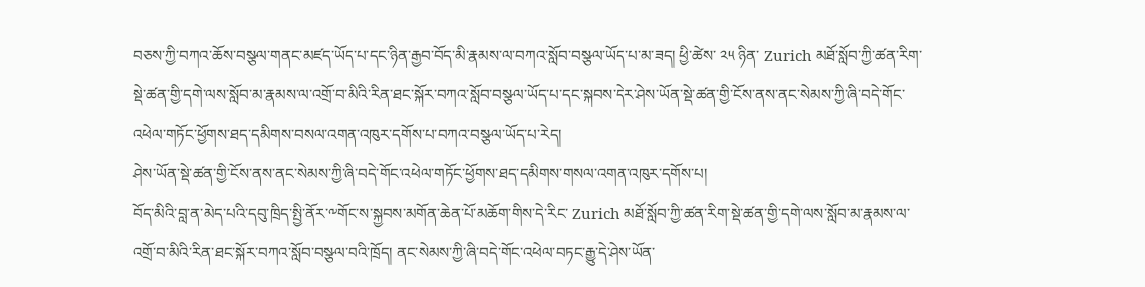བཅས་ཀྱི་བཀའ་ཆོས་བསྩལ་གནང་མཛད་ཡོད་པ་དང་ཉིན་རྒྱབ་བོད་མི་རྣམས་ལ་བཀའ་སློབ་བསྩལ་ཡོད་པ་མ་ཟད། ཕྱི་ཚེས་ ༢༥ ཉིན་ Zurich མཐོ་སློབ་ཀྱི་ཚན་རིག་སྡེ་ཚན་གྱི་དགེ་ལས་སློབ་མ་རྣམས་ལ་འགྲོ་བ་མིའི་རིན་ཐང་སྐོར་བཀའ་སློབ་བསྩལ་ཡོད་པ་དང་སྐབས་དེར་ཤེས་ཡོན་སྡེ་ཚན་གྱི་ངོས་ནས་ནང་སེམས་ཀྱི་ཞི་བདེ་གོང་འཕེལ་གཏོང་ཕྱོགས་ཐད་དམིགས་བསལ་འགན་འཁུར་དགོས་པ་བཀའ་བསྩལ་ཡོད་པ་རེད།
ཤེས་ཡོན་སྡེ་ཚན་གྱི་ངོས་ནས་ནང་སེམས་ཀྱི་ཞི་བདེ་གོང་འཕེལ་གཏོང་ཕྱོགས་ཐད་དམིགས་གསལ་འགན་འཁུར་དགོས་པ།
བོད་མིའི་བླ་ན་མེད་པའི་དབུ་ཁྲིད་སྤྱི་ནོར་༸གོང་ས་སྐྱབས་མགོན་ཆེན་པོ་མཆོག་གིས་དེ་རིང་ Zurich མཐོ་སློབ་ཀྱི་ཚན་རིག་སྡེ་ཚན་གྱི་དགེ་ལས་སློབ་མ་རྣམས་ལ་འགྲོ་བ་མིའི་རིན་ཐང་སྐོར་བཀའ་སློབ་བསྩལ་བའི་ཁྲོད། ནང་སེམས་ཀྱི་ཞི་བདེ་གོང་འཕེལ་བཏང་རྒྱུ་དེ་ཤེས་ཡོན་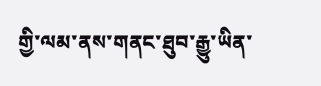གྱི་ལམ་ནས་གནང་ཐུབ་རྒྱུ་ཡིན་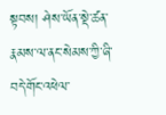སྟབས། ཤེས་ཡོན་སྡེ་ཚན་རྣམས་ལ་ནང་སེམས་ཀྱི་ཞི་བདེ་གོང་འཕེལ་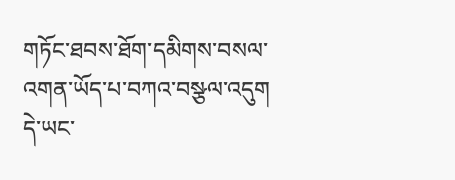གཏོང་ཐབས་ཐོག་དམིགས་བསལ་འགན་ཡོད་པ་བཀའ་བསྩལ་འདུག དེ་ཡང་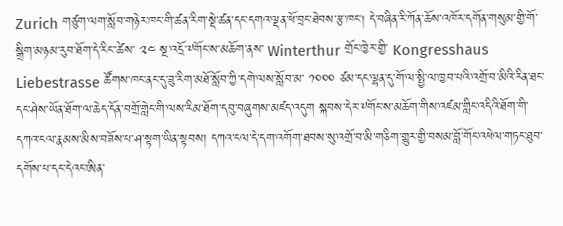Zurich གཙུག་ལག་སློབ་གཉེར་ཁང་གི་ཚན་རིག་སྡེ་ཚན་དང་དགའ་ལྡན་ཕོ་བྲང་ཐེབས་རྩ་ཁང། དེ་བཞིན་རི་ཀོན་ཆོས་འཁོར་དགོན་གསུམ་གྱི་གོ་སྒྲིག་མཉམ་རུབ་ཐོག་དེ་རིང་་ཚེས་ ༢༤ སྔ་འདྲོ་༸གོང་ས་མཆོག་ནས་ Winterthur གྲོང་ཁྱེར་གྱི་ Kongresshaus Liebestrasse ཚོགས་ཁང་ནང་དུ་ཟུ་རིག་མཐོ་སློབ་ཀྱི་དགེ་ལས་སློབ་མ་ ༡༠༠༠ ཙམ་དང་ལྷན་དུ་གོ་ལ་སྤྱི་ལ་ཁྱབ་པའི་འགྲོ་བ་མིའི་རིན་ཐང་དང་ཤེས་ཡོན་ཐོག་ལ་ཆེད་དོན་བགྲོ་གླེང་གི་ལས་རིམ་ཐོག་དབུ་བཞུགས་མཛད་འདུག སྐབས་དེར་༸གོང་ས་མཆོག་གིས་འཛམ་གླིང་འདིའི་ཐོག་གི་དཀའ་ངལ་རྣམས་མིས་བཟོས་པ་ཤ་སྟག་ཡིན་སྟབས། དཀའ་ངལ་དེ་དག་འགོག་ཐབས་སུ་འགྲོ་བ་མི་གཅིག་གྱུར་གྱི་བསམ་བློ་གོང་འཕེལ་གཏང་ཐུབ་དགོས་པ་དང་དེའང་ཨིན་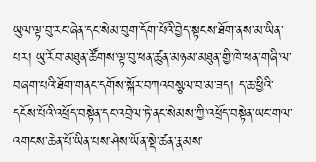ཡུལ་ལྟ་བུ་རང་ཞེན་དང་སེམ་བུག་དོག་པོའི་བྱེད་སྟངས་ཐོག་ནས་མ་ཡིན་པར། ཡུ་རོབ་མཐུན་ཚོགས་ལྟ་བུ་ཕན་ཚུན་མཉམ་མཐུན་གྱི་ཁེ་ཕན་གཞི་ལ་བཞག་པའི་ཐོག་གནང་དགོས་སྐོར་བཀའབསྩལ་བ་མ་ཟད། ད་ཆ་ཕྱིའི་དངོས་པོའི་འཕྲོད་བསྟེན་དང་འབྲེལ་ཏེ་ནང་སེམས་ཀྱི་འཕྲོད་བསྟེན་ཡང་གལ་འགངས་ཆེན་པོ་ཡིན་པས་ཤེས་ཡོན་སྡེ་ཚན་རྣམས་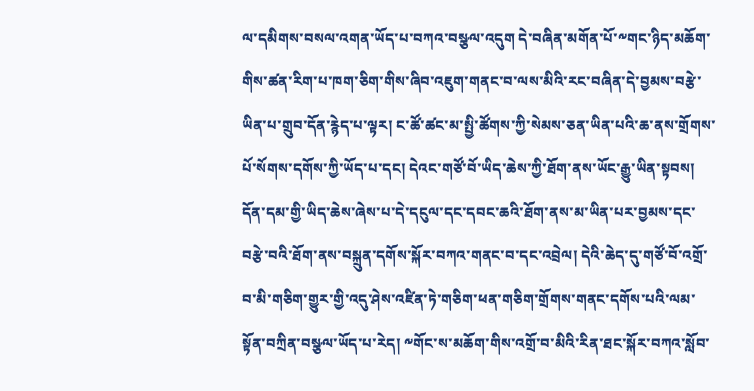ལ་དམིགས་བསལ་འགན་ཡོད་པ་བཀའ་བསྩལ་འདུག དེ་བཞིན་མགོན་པོ་༸གང་ཉིད་མཆོག་གིས་ཚན་རིག་པ་ཁག་ཅིག་གིས་ཞིབ་འཇུག་གནང་བ་ལས་མིའི་རང་བཞིན་དེ་བྱམས་བརྩེ་ཡིན་པ་གྲུབ་དོན་རྙེད་པ་ལྟར། ང་ཚོ་ཚང་མ་སྤྱི་ཚོགས་ཀྱི་སེམས་ཅན་ཡིན་པའི་ཆ་ནས་གྲོགས་པོ་སོགས་དགོས་ཀྱི་ཡོད་པ་དང། དེའང་གཙོ་བོ་ཡིད་ཆེས་ཀྱི་ཐོག་ནས་ཡོང་རྒྱུ་ཡིན་སྟབས། དོན་དམ་གྱི་ཡིད་ཆེས་ཞེས་པ་དེ་དངུལ་དང་དབང་ཆའི་ཐོག་ནས་མ་ཡིན་པར་བྱམས་དང་བརྩེ་བའི་ཐོག་ནས་བསྐྲུན་དགོས་སྐོར་བཀའ་གནང་བ་དང་འབྲེལ། དེའི་ཆེད་དུ་གཙོ་བོ་འགྲོ་བ་མི་གཅིག་གྱུར་གྱི་འདུ་ཤེས་འཛིན་ཏེ་གཅིག་ཕན་གཅིག་གྲོགས་གནང་དགོས་པའི་ལམ་སྟོན་བཀྲིན་བསྩལ་ཡོད་པ་རེད། ༸གོང་ས་མཆོག་གིས་འགྲོ་བ་མིའི་རིན་ཐང་སྐོར་བཀའ་སློབ་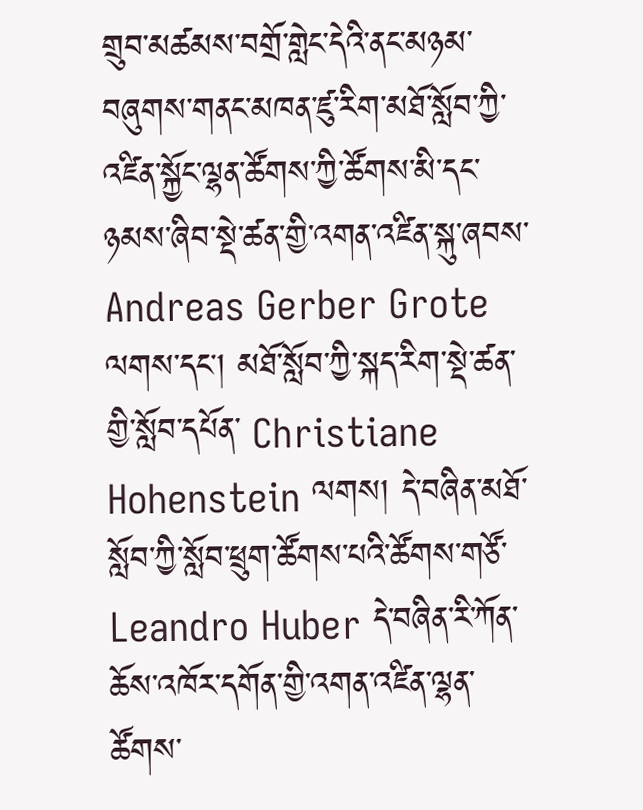གྲུབ་མཚམས་བགྲོ་གླེང་དེའི་ནང་མཉམ་བཞུགས་གནང་མཁན་ཛུ་རིག་མཐོ་སློབ་ཀྱི་འཛིན་སྐྱོང་ལྷན་ཚོགས་ཀྱི་ཚོགས་མི་དང་ཉམས་ཞིབ་སྡེ་ཚན་གྱི་འགན་འཛིན་སྐུ་ཞབས་ Andreas Gerber Grote ལགས་དང། མཐོ་སློབ་ཀྱི་སྐད་རིག་སྡེ་ཚན་གྱི་སློབ་དཔོན་ Christiane Hohenstein ལགས། དེ་བཞིན་མཐོ་སློབ་ཀྱི་སློབ་ཕྲུག་ཚོགས་པའི་ཚོགས་གཙོ་Leandro Huber དེ་བཞིན་རི་ཀོན་ཆོས་འཁོར་དགོན་གྱི་འགན་འཛིན་ལྷན་ཚོགས་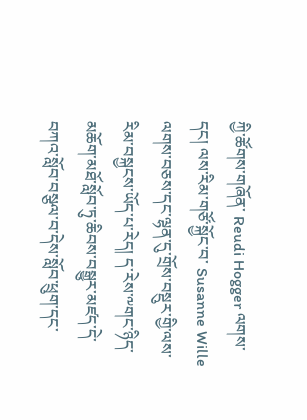ཀྱི་ཚོགས་གཞོན་ Reudi Hogger ལགས་དང། ལས་རིམ་གཙོ་སྐྱོང་བ་ Susanne Wille ལགས་བཅས་དང་ལྷན་དུ་གྲོས་བསྡུར་གྱི་ལས་རིམ་བསྐྱངས་ཡོད་པ་རེད། ད་རེས་༸གང་ཉིད་མཆོག་མཐོ་སློབ་ཏུ་ཆིབས་བསྒྱུར་མཛད་དེ་བཀའ་སློབ་བསྩལ་བ་དེས་སློབ་ཕྲུག་དང་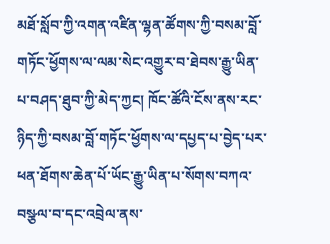མཐོ་སློབ་ཀྱི་འགན་འཛིན་ལྷན་ཚོགས་ཀྱི་བསམ་བློ་གཏོང་ཕྱོགས་ལ་ལམ་སེང་འགྱུར་བ་ཐེབས་རྒྱུ་ཡིན་པ་བཤད་ཐུབ་ཀྱི་མེད་ཀྱང། ཁོང་ཚོའི་ངོས་ནས་རང་ཉིད་ཀྱི་བསམ་བློ་གཏོང་ཕྱོགས་ལ་དཔྱད་པ་བྱེད་པར་ཕན་ཐོགས་ཆེན་པོ་ཡོང་རྒྱུ་ཡིན་པ་སོགས་བཀའ་བསྩལ་བ་དང་འབྲེལ་ནས་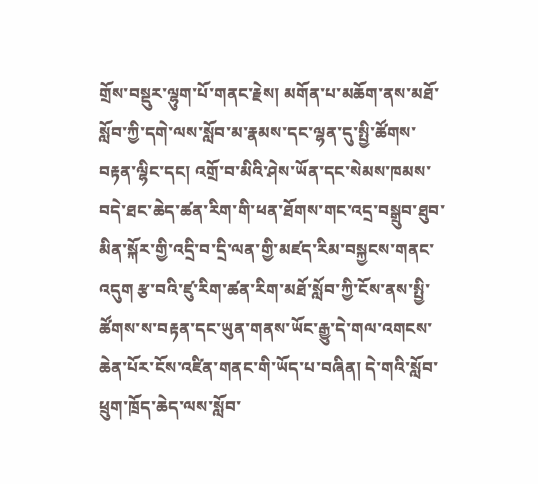གྲོས་བསྡུར་ལྷུག་པོ་གནང་རྗེས། མགོན་པ་མཆོག་ནས་མཐོ་སློབ་ཀྱི་དགེ་ལས་སློབ་མ་རྣམས་དང་ལྷན་དུ་སྤྱི་ཚོགས་བརྟན་ལྷིང་དང། འགྲོ་བ་མིའི་ཤེས་ཡོན་དང་སེམས་ཁམས་བདེ་ཐང་ཆེད་ཚན་རིག་གི་ཕན་ཐོགས་གང་འདྲ་བསྒྲུབ་ཐུབ་མིན་སྐོར་གྱི་འདྲི་བ་དྲི་ལན་གྱི་མཛད་རིམ་བསྐྱངས་གནང་འདུག རྩ་བའི་ཛུ་རིག་ཚན་རིག་མཐོ་སློབ་ཀྱི་ངོས་ནས་སྤྱི་ཚོགས་ས་བརྟན་དང་ཡུན་གནས་ཡོང་རྒྱུ་དེ་གལ་འགངས་ཆེན་པོར་ངོས་འཛིན་གནང་གི་ཡོད་པ་བཞིན། དེ་གའི་སློབ་ཕྲུག་ཁྲོད་ཆེད་ལས་སློབ་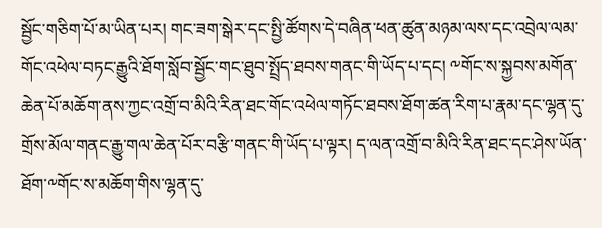སྦྱོང་གཅིག་པོ་མ་ཡིན་པར། གང་ཟག་སྒེར་དང་སྤྱི་ཚོགས་དེ་བཞིན་ཕན་ཚུན་མཉམ་ལས་དང་འབྲེལ་ལམ་གོང་འཕེལ་བཏང་རྒྱུའི་ཐོག་སློབ་སྦྱོང་གང་ཐུབ་སྤྲོད་ཐབས་གནང་གི་ཡོད་པ་དང། ༸གོང་ས་སྐྱབས་མགོན་ཆེན་པོ་མཆོག་ནས་ཀྱང་འགྲོ་བ་མིའི་རིན་ཐང་གོང་འཕེལ་གཏོང་ཐབས་ཐོག་ཚན་རིག་པ་རྣམ་དང་ལྷན་དུ་གྲོས་མོལ་གནང་རྒྱུ་གལ་ཆེན་པོར་བརྩི་གནང་གི་ཡོད་པ་ལྟར། ད་ལན་འགྲོ་བ་མིའི་རིན་ཐང་དང་ཤེས་ཡོན་ཐོག་༸གོང་ས་མཆོག་གིས་ལྷན་དུ་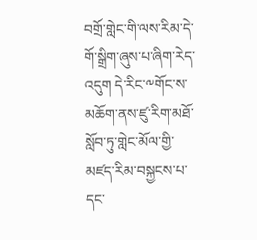བགྲོ་གླེང་གི་ལས་རིམ་དེ་གོ་སྒྲིག་ཞུས་པ་ཞིག་རེད་འདུག དེ་རིང་༸གོང་ས་མཆོག་ནས་ཛུ་རིག་མཐོ་སློབ་ཏུ་གླེང་མོལ་གྱི་མཛད་རིམ་བསྐྱངས་པ་དང་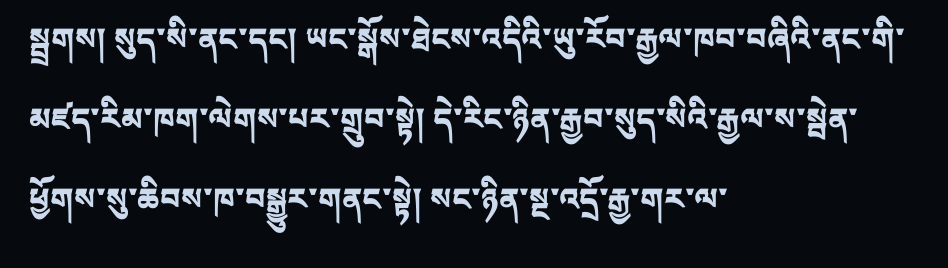སྦྲགས། སུད་སི་ནང་དང། ཡང་སྒོས་ཐེངས་འདིའི་ཡུ་རོབ་རྒྱལ་ཁབ་བཞིའི་ནང་གི་མཛད་རིམ་ཁག་ལེགས་པར་གྲུབ་སྟེ། དེ་རིང་ཉིན་རྒྱབ་སུད་སིའི་རྒྱལ་ས་སྦེན་ཕྱོགས་སུ་ཆིབས་ཁ་བསྒྱུར་གནང་སྟེ། སང་ཉིན་སྔ་འདྲོ་རྒྱ་གར་ལ་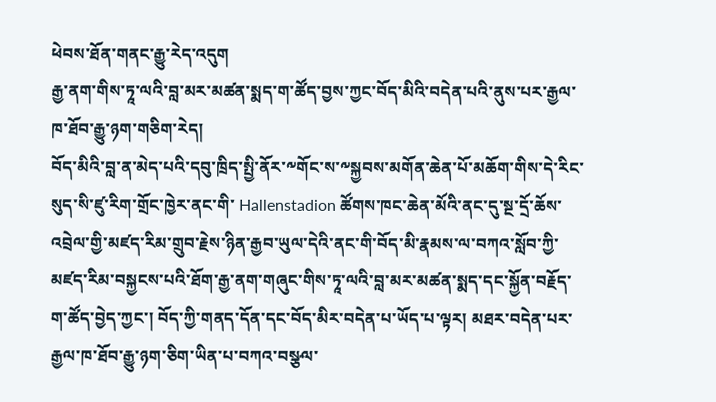ཕེབས་ཐོན་གནང་རྒྱུ་རེད་འདུག
རྒྱ་ནག་གིས་ཏཱ་ལའི་བླ་མར་མཚན་སྨད་ག་ཚོད་བྱས་ཀྱང་བོད་མིའི་བདེན་པའི་ནུས་པར་རྒྱལ་ཁ་ཐོབ་རྒྱུ་ཉག་གཅིག་རེད།
བོད་མིའི་བླ་ན་མེད་པའི་དབུ་ཁྲིད་སྤྱི་ནོར་༸གོང་ས་༸སྐྱབས་མགོན་ཆེན་པོ་མཆོག་གིས་དེ་རིང་སུད་སི་ཛུ་རིག་གྲོང་ཁྱེར་ནང་གི་ Hallenstadion ཚོགས་ཁང་ཆེན་མོའི་ནང་དུ་སྔ་དྲོ་ཆོས་འབྲེལ་གྱི་མཛད་རིམ་གྲུབ་རྗེས་ཉིན་རྒྱབ་ཡུལ་དེའི་ནང་གི་བོད་མི་རྣམས་ལ་བཀའ་སློབ་ཀྱི་མཛད་རིམ་བསྐྱངས་པའི་ཐོག་རྒྱ་ནག་གཞུང་གིས་ཏཱ་ལའི་བླ་མར་མཚན་སྨད་དང་སྐྱོན་བརྗོད་ག་ཚོད་བྱེད་ཀྱང་། བོད་ཀྱི་གནད་དོན་དང་བོད་མིར་བདེན་པ་ཡོད་པ་ལྟར། མཐར་བདེན་པར་རྒྱལ་ཁ་ཐོབ་རྒྱུ་ཉག་ཅིག་ཡིན་པ་བཀའ་བསྩལ་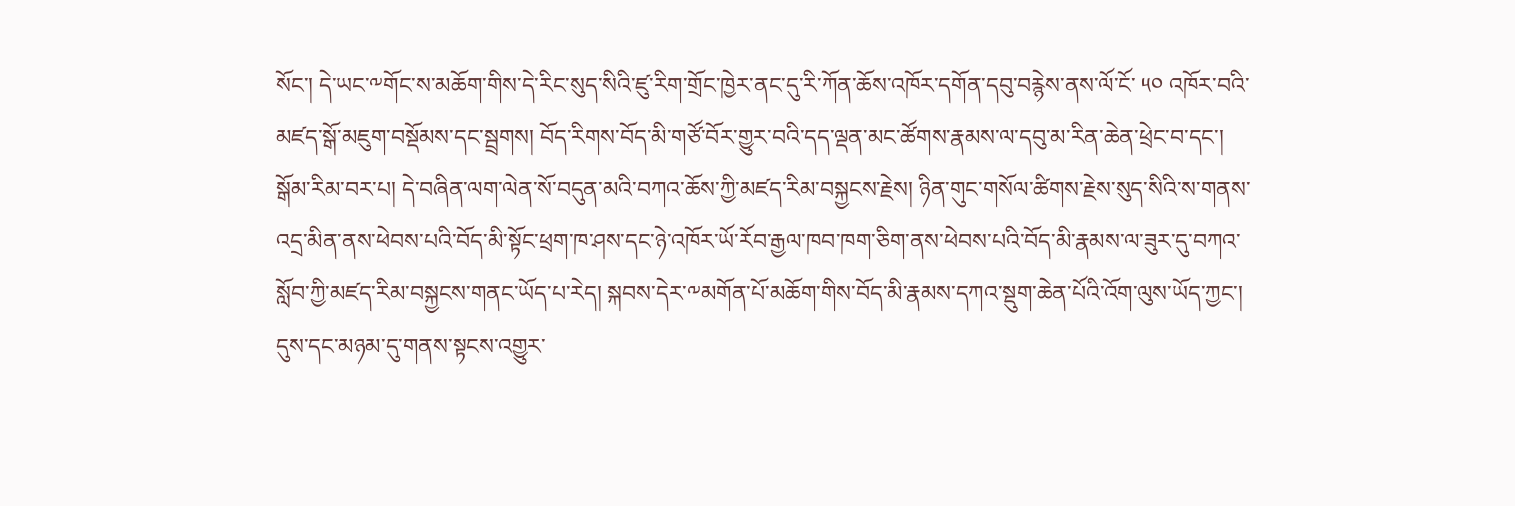སོང་། དེ་ཡང་༸གོང་ས་མཆོག་གིས་དེ་རིང་སུད་སིའི་ཛུ་རིག་གྲོང་ཁྱེར་ནང་དུ་རི་ཀོན་ཆོས་འཁོར་དགོན་དབུ་བརྙེས་ནས་ལོ་ངོ་ ༥༠ འཁོར་བའི་མཛད་སྒོ་མཇུག་བསྡོམས་དང་སྦྲགས། བོད་རིགས་བོད་མི་གཙོ་བོར་གྱུར་བའི་དད་ལྡན་མང་ཚོགས་རྣམས་ལ་དབུ་མ་རིན་ཆེན་ཕྲེང་བ་དང་། སྒོམ་རིམ་བར་པ། དེ་བཞིན་ལག་ལེན་སོ་བདུན་མའི་བཀའ་ཆོས་ཀྱི་མཛད་རིམ་བསྐྱངས་རྗེས། ཉིན་གུང་གསོལ་ཚིགས་རྗེས་སུད་སིའི་ས་གནས་འདྲ་མིན་ནས་ཕེབས་པའི་བོད་མི་སྟོང་ཕྲག་ཁ་ཤས་དང་ཉེ་འཁོར་ཡོ་རོབ་རྒྱལ་ཁབ་ཁག་ཅིག་ནས་ཕེབས་པའི་བོད་མི་རྣམས་ལ་ཟུར་དུ་བཀའ་སློབ་ཀྱི་མཛད་རིམ་བསྐྱངས་གནང་ཡོད་པ་རེད། སྐབས་དེར་༸མགོན་པོ་མཆོག་གིས་བོད་མི་རྣམས་དཀའ་སྡུག་ཆེན་པོའི་འོག་ལུས་ཡོད་ཀྱང་། དུས་དང་མཉམ་དུ་གནས་སྟངས་འགྱུར་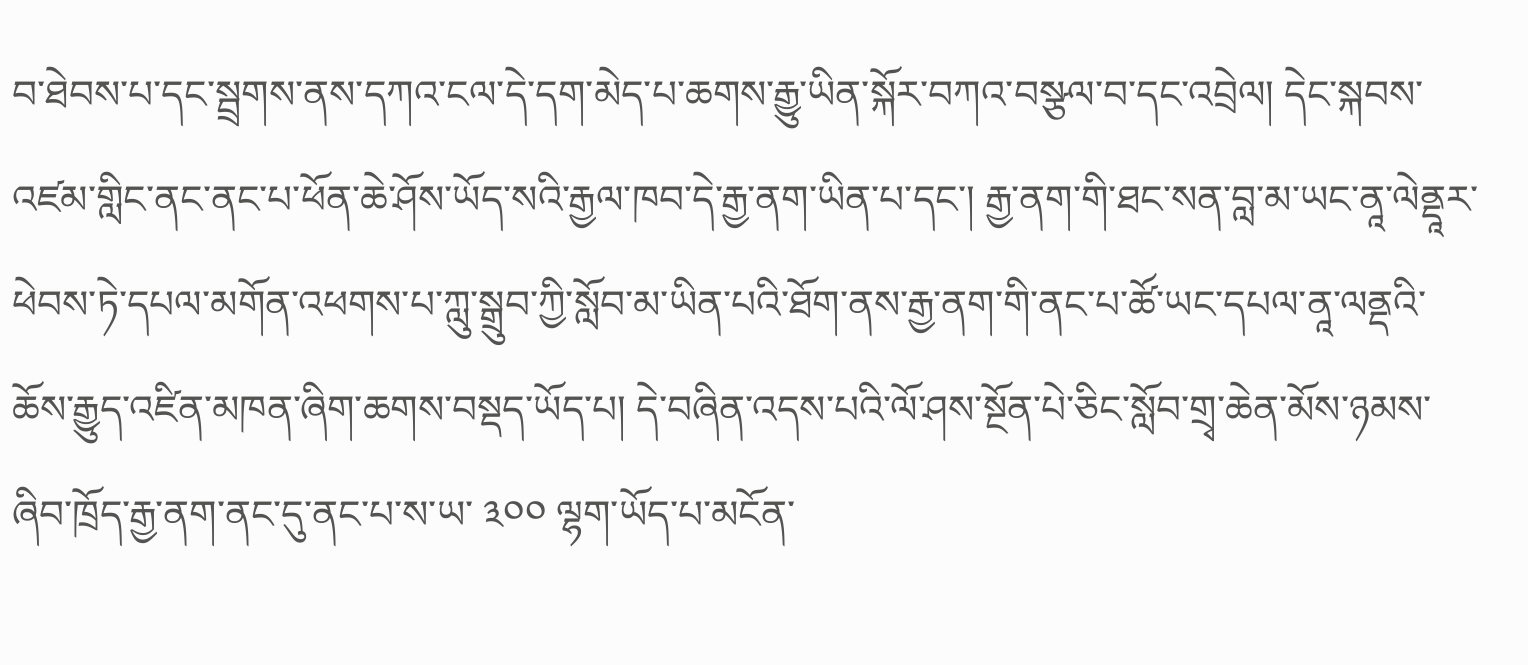བ་ཐེབས་པ་དང་སྦྲགས་ནས་དཀའ་ངལ་དེ་དག་མེད་པ་ཆགས་རྒྱུ་ཡིན་སྐོར་བཀའ་བསྩལ་བ་དང་འབྲེལ། དེང་སྐབས་འཛམ་གླིང་ནང་ནང་པ་ཕོན་ཆེ་ཤོས་ཡོད་སའི་རྒྱལ་ཁབ་དེ་རྒྱ་ནག་ཡིན་པ་དང་། རྒྱ་ནག་གི་ཐང་སན་བླ་མ་ཡང་ནཱ་ལེནྡཱར་ཕེབས་ཏེ་དཔལ་མགོན་འཕགས་པ་ཀླུ་སྒྲུབ་ཀྱི་སློབ་མ་ཡིན་པའི་ཐོག་ནས་རྒྱ་ནག་གི་ནང་པ་ཚོ་ཡང་དཔལ་ནཱ་ལནྡའི་ཆོས་རྒྱུད་འཛིན་མཁན་ཞིག་ཆགས་བསྡད་ཡོད་པ། དེ་བཞིན་འདས་པའི་ལོ་ཤས་སྔོན་པེ་ཅིང་སློབ་གྲྭ་ཆེན་མོས་ཉམས་ཞིབ་ཁྲོད་རྒྱ་ནག་ནང་དུ་ནང་པ་ས་ཡ་ ༣༠༠ ལྷག་ཡོད་པ་མངོན་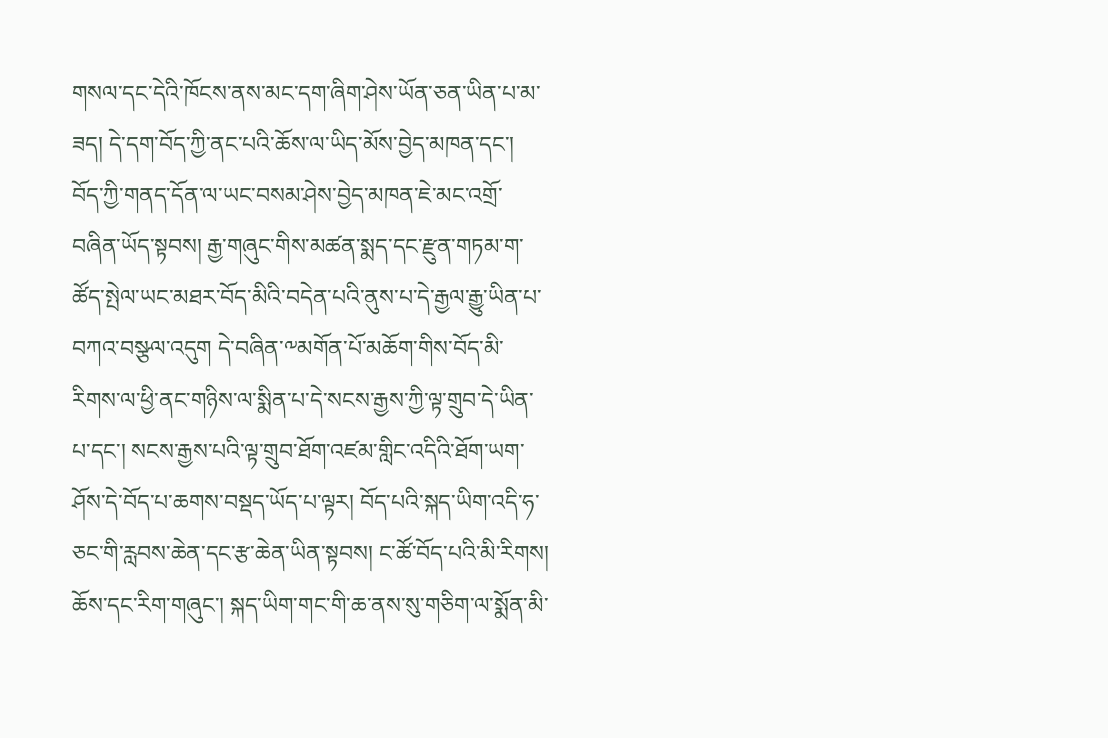གསལ་དང་དེའི་ཁོངས་ནས་མང་དག་ཞིག་ཤེས་ཡོན་ཅན་ཡིན་པ་མ་ཟད། དེ་དག་བོད་ཀྱི་ནང་པའི་ཆོས་ལ་ཡིད་མོས་བྱེད་མཁན་དང་། བོད་ཀྱི་གནད་དོན་ལ་ཡང་བསམ་ཤེས་བྱེད་མཁན་ཇེ་མང་འགྲོ་བཞིན་ཡོད་སྟབས། རྒྱ་གཞུང་གིས་མཚན་སྨད་དང་རྫུན་གཏམ་ག་ཚོད་སྤེལ་ཡང་མཐར་བོད་མིའི་བདེན་པའི་ནུས་པ་དེ་རྒྱལ་རྒྱུ་ཡིན་པ་བཀའ་བསྩལ་འདུག དེ་བཞིན་༸མགོན་པོ་མཆོག་གིས་བོད་མི་རིགས་ལ་ཕྱི་ནང་གཉིས་ལ་སྨིན་པ་དེ་སངས་རྒྱས་ཀྱི་ལྟ་གྲུབ་དེ་ཡིན་པ་དང་། སངས་རྒྱས་པའི་ལྟ་གྲུབ་ཐོག་འཛམ་གླིང་འདིའི་ཐོག་ཡག་ཤོས་དེ་བོད་པ་ཆགས་བསྡད་ཡོད་པ་ལྟར། བོད་པའི་སྐད་ཡིག་འདི་ཧ་ཅང་གི་རླབས་ཆེན་དང་རྩ་ཆེན་ཡིན་སྟབས། ང་ཚོ་བོད་པའི་མི་རིགས། ཆོས་དང་རིག་གཞུང་། སྐད་ཡིག་གང་གི་ཆ་ནས་སུ་གཅིག་ལ་སྨོན་མི་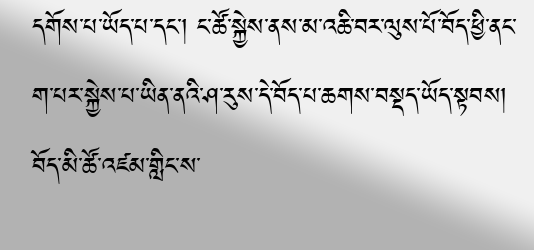དགོས་པ་ཡོད་པ་དང་། ང་ཚོ་སྐྱེས་ནས་མ་འཆི་བར་ལུས་པོ་བོད་ཕྱི་ནང་ག་པར་སྐྱེས་པ་ཡིན་ནའི་ཤ་རུས་དེ་བོད་པ་ཆགས་བསྡད་ཡོད་སྟབས། བོད་མི་ཚོ་འཛམ་གླིང་ས་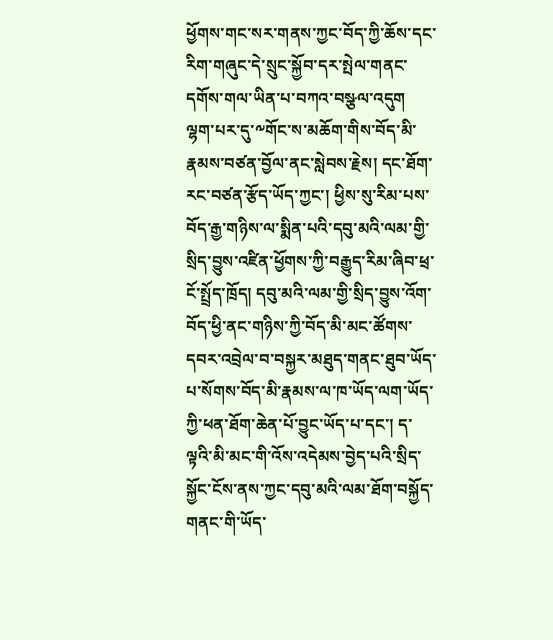ཕྱོགས་གང་སར་གནས་ཀྱང་བོད་ཀྱི་ཆོས་དང་རིག་གཞུང་དེ་སྲུང་སྐྱོབ་དར་སྤེལ་གནང་དགོས་གལ་ཡིན་པ་བཀའ་བསྩལ་འདུག ལྷག་པར་དུ་༸གོང་ས་མཆོག་གིས་བོད་མི་རྣམས་བཙན་བྱོལ་ནང་སླེབས་རྗེས། དང་ཐོག་རང་བཙན་རྩོད་ཡོད་ཀྱང་། ཕྱིས་སུ་རིམ་པས་བོད་རྒྱ་གཉིས་ལ་སྨིན་པའི་དབུ་མའི་ལམ་གྱི་སྲིད་བྱུས་འཛིན་ཕྱོགས་ཀྱི་བརྒྱུད་རིམ་ཞིབ་ཕྲ་ངོ་སྤྲོད་ཁྲོད། དབུ་མའི་ལམ་གྱི་སྲིད་བྱུས་འོག་བོད་ཕྱི་ནང་གཉིས་ཀྱི་བོད་མི་མང་ཚོགས་དབར་འབྲེལ་བ་བསྐྱར་མཐུད་གནང་ཐུབ་ཡོད་པ་སོགས་བོད་མི་རྣམས་ལ་ཁ་ཡོད་ལག་ཡོད་ཀྱི་ཕན་ཐོག་ཆེན་པོ་བྱུང་ཡོད་པ་དང་། ད་ལྟའི་མི་མང་གི་འོས་འདེམས་བྱེད་པའི་སྲིད་སྐྱོང་ངོས་ནས་ཀྱང་དབུ་མའི་ལམ་ཐོག་བསྐྱོད་གནང་གི་ཡོད་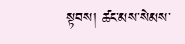སྟབས། ཚང་མས་སེམས་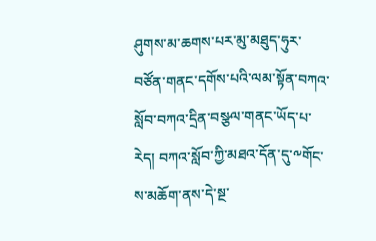ཤུགས་མ་ཆགས་པར་མུ་མཐུད་ཧུར་བཙོན་གནང་དགོས་པའི་ལམ་སྟོན་བཀའ་སློབ་བཀའ་དྲིན་བསྩལ་གནང་ཡོད་པ་རེད། བཀའ་སློབ་ཀྱི་མཐའ་དོན་དུ་༸གོང་ས་མཆོག་ནས་དེ་སྔ་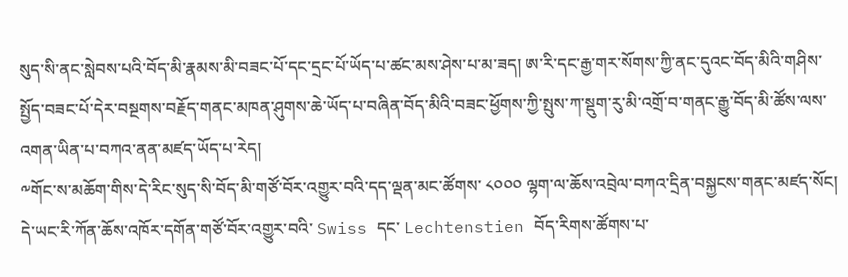སུད་སི་ནང་སླེབས་པའི་བོད་མི་རྣམས་མི་བཟང་པོ་དང་དྲང་པོ་ཡོད་པ་ཚང་མས་ཤེས་པ་མ་ཟད། ཨ་རི་དང་རྒྱ་གར་སོགས་ཀྱི་ནང་དུའང་བོད་མིའི་གཤིས་སྤྱོད་བཟང་པོ་དེར་བསྔགས་བརྗོད་གནང་མཁན་ཤུགས་ཆེ་ཡོད་པ་བཞིན་བོད་མིའི་བཟང་ཕྱོགས་ཀྱི་སྤུས་ཀ་སྡུག་རུ་མི་འགྲོ་བ་གནང་རྒྱུ་བོད་མི་ཚོས་ལས་འགན་ཡིན་པ་བཀའ་ནན་མཛད་ཡོད་པ་རེད།
༸གོང་ས་མཆོག་གིས་དེ་རིང་སུད་སི་བོད་མི་གཙོ་བོར་འགྱུར་བའི་དད་ལྡན་མང་ཚོགས་ ༨༠༠༠ ལྷག་ལ་ཆོས་འབྲེལ་བཀའ་དྲིན་བསྐྱངས་གནང་མཛད་སོང།
དེ་ཡང་རི་ཀོན་ཆོས་འཁོར་དགོན་གཙོ་བོར་འགྱུར་བའི་ Swiss དང་ Lechtenstien བོད་རིགས་ཚོགས་པ་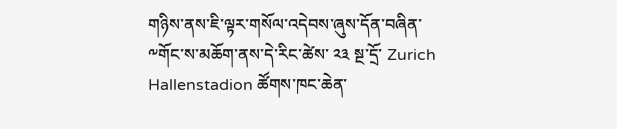གཉིས་ནས་ཇི་ལྟར་གསོལ་འདེབས་ཞུས་དོན་བཞིན་༸གོང་ས་མཆོག་ནས་དེ་རིང་ཚེས་ ༢༣ སྔ་དྲོ་ Zurich Hallenstadion ཚོགས་ཁང་ཆེན་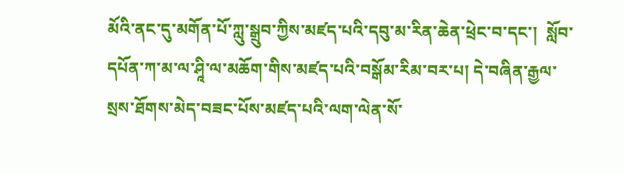མོའི་ནང་དུ་མགོན་པོ་ཀླུ་སྒྲུབ་ཀྱིས་མཛད་པའི་དབུ་མ་རིན་ཆེན་ཕྲེང་བ་དང་།  སློབ་དཔོན་ཀ་མ་ལ་ཤཱི་ལ་མཆོག་གིས་མཛད་པའི་བསྒོམ་རིམ་བར་པ། དེ་བཞིན་རྒྱལ་སྲས་ཐོགས་མེད་བཟང་པོས་མཛད་པའི་ལག་ལེན་སོ་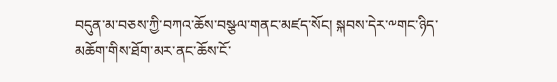བདུན་མ་བཅས་ཀྱི་བཀའ་ཆོས་བསྩལ་གནང་མཛད་སོང། སྐབས་དེར་༸གང་ཉིད་མཆོག་གིས་ཐོག་མར་ནང་ཆོས་ངོ་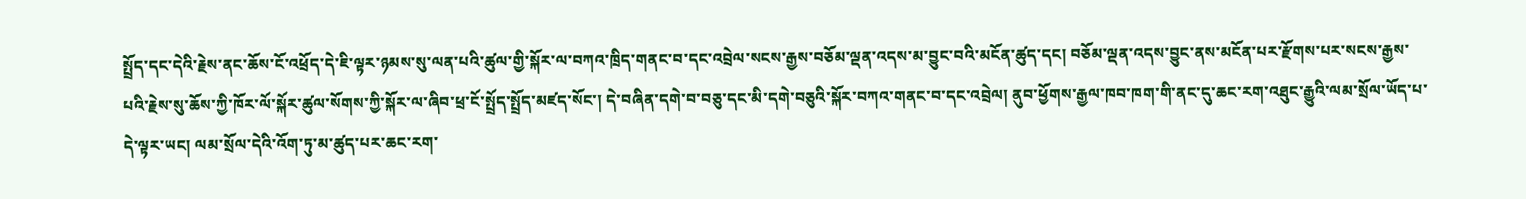སྤྲོད་དང་དེའི་རྗེས་ནང་ཆོས་ངོ་འཕྲོད་དེ་ཇི་ལྟར་ཉམས་སུ་ལན་པའི་ཚུལ་གྱི་སྐོར་ལ་བཀའ་ཁྲིད་གནང་བ་དང་འབྲེལ་སངས་རྒྱས་བཅོམ་ལྡན་འདས་མ་བྱུང་བའི་མངོན་ཚུད་དང། བཅོམ་ལྡན་འདས་བྱུང་ནས་མངོན་པར་རྫོགས་པར་སངས་རྒྱས་པའི་རྗེས་སུ་ཆོས་ཀྱི་ཁོར་ལོ་སྐོར་ཚུལ་སོགས་ཀྱི་སྐོར་ལ་ཞིབ་ཕྲ་ངོ་སྤྲོད་སྤྲོད་མཛད་སོང་། དེ་བཞིན་དགེ་བ་བཅུ་དང་མི་དགེ་བཅུའི་སྐོར་བཀའ་གནང་བ་དང་འབྲེལ། ནུབ་ཕྱོགས་རྒྱལ་ཁབ་ཁག་གི་ནང་དུ་ཆང་རག་འཐུང་རྒྱུའི་ལམ་སྲོལ་ཡོད་པ་དེ་ལྟར་ཡང། ལམ་སྲོལ་དེའི་འོག་ཏུ་མ་ཚུད་པར་ཆང་རག་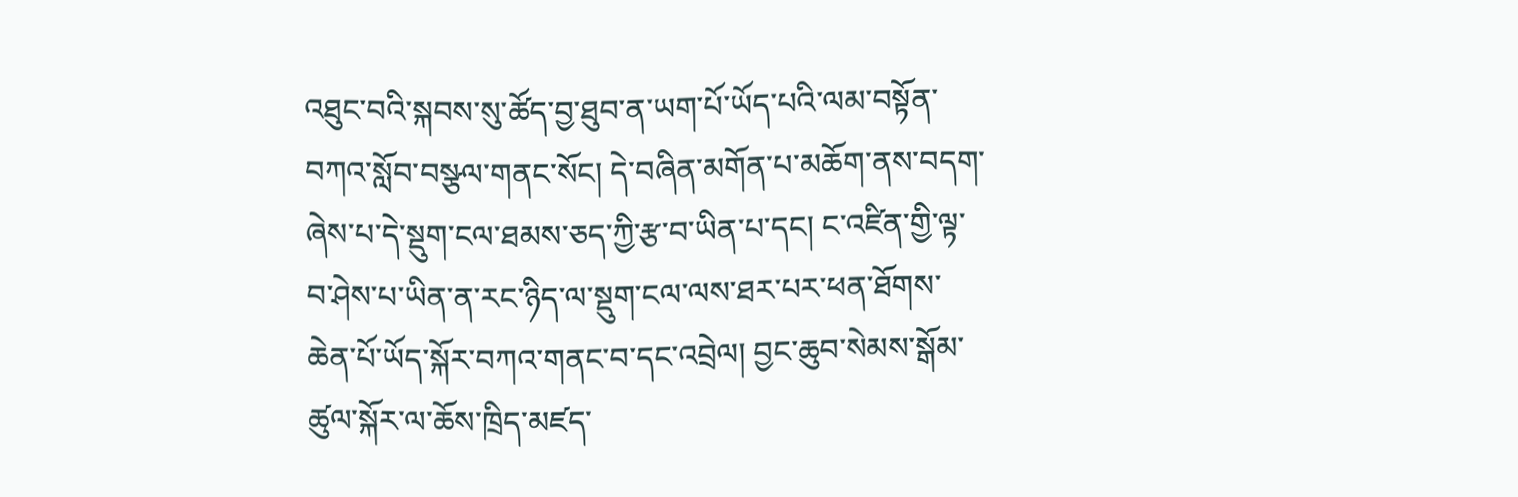འཐུང་བའི་སྐབས་སུ་ཚོད་བྱ་ཐུབ་ན་ཡག་པོ་ཡོད་པའི་ལམ་བསྟོན་བཀའ་སློབ་བསྩལ་གནང་སོང། དེ་བཞིན་མགོན་པ་མཆོག་ནས་བདག་ཞེས་པ་དེ་སྡུག་ངལ་ཐམས་ཅད་ཀྱི་རྩ་བ་ཡིན་པ་དང། ང་འཛིན་གྱི་ལྟ་བ་ཤེས་པ་ཡིན་ན་རང་ཉིད་ལ་སྡུག་ངལ་ལས་ཐར་པར་ཕན་ཐོགས་ཆེན་པོ་ཡོད་སྐོར་བཀའ་གནང་བ་དང་འབྲེལ། བྱང་ཆུབ་སེམས་སྒོམ་ཚུལ་སྐོར་ལ་ཆོས་ཁྲིད་མཛད་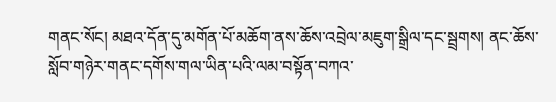གནང་སོང། མཐའ་དོན་དུ་མགོན་པོ་མཆོག་ནས་ཆོས་འབྲེལ་མཇུག་སྒྲིལ་དང་སྦྲགས། ནང་ཆོས་སློབ་གཉེར་གནང་དགོས་གལ་ཡིན་པའི་ལམ་བསྟོན་བཀའ་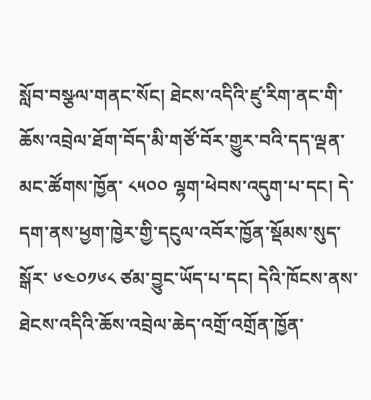སློབ་བསྩལ་གནང་སོང། ཐེངས་འདིའི་ཛུ་རིག་ནང་གི་ཆོས་འབྲེལ་ཐོག་བོད་མི་གཙོ་བོར་གྱུར་བའི་དད་ལྡན་མང་ཚོགས་ཁྱོན་ ༨༥༠༠ ལྷག་ཕེབས་འདུག་པ་དང། དེ་དག་ནས་ཕྱག་ཁྱེར་གྱི་དངུལ་འབོར་ཁྱོན་སྡོམས་སུད་སྒོར་ ༦༤༠༡༦༨ ཙམ་བྱུང་ཡོད་པ་དང། དེའི་ཁོངས་ནས་ཐེངས་འདིའི་ཆོས་འབྲེལ་ཆེད་འགྲོ་འགྲོན་ཁྱོན་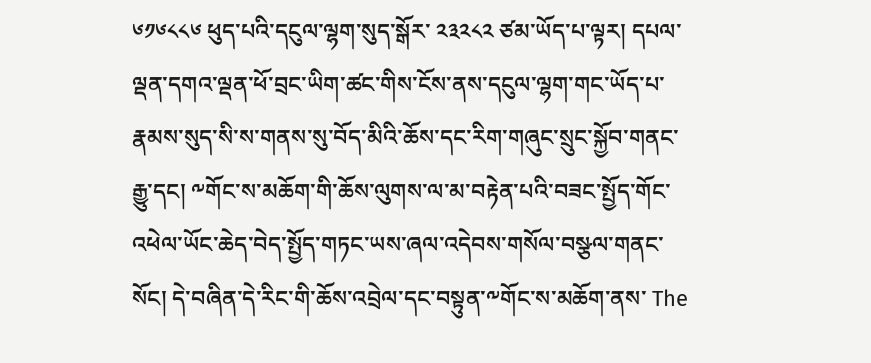༦༡༦༨༨༦ ཕུད་པའི་དངུལ་ལྷག་སུད་སྒོར་ ༢༣༢༨༢ ཙམ་ཡོད་པ་ལྟར། དཔལ་ལྡན་དགའ་ལྡན་ཕོ་བྲང་ཡིག་ཚང་གིས་ངོས་ནས་དངུལ་ལྷག་གང་ཡོད་པ་རྣམས་སུད་སི་ས་གནས་སུ་བོད་མིའི་ཆོས་དང་རིག་གཞུང་སྲུང་སྐྱོབ་གནང་རྒྱུ་དང། ༸གོང་ས་མཆོག་གི་ཆོས་ལུགས་ལ་མ་བརྟེན་པའི་བཟང་སྤྱོད་གོང་འཕེལ་ཡོང་ཆེད་བེད་སྤྱོད་གཏང་ཡས་ཞལ་འདེབས་གསོལ་བསྩལ་གནང་སོང། དེ་བཞིན་དེ་རིང་གི་ཆོས་འབྲེལ་དང་བསྟུན་༸གོང་ས་མཆོག་ནས་ The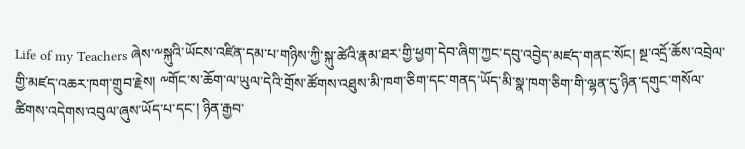Life of my Teachers ཞེས་༸སྐུའི་ཡོངས་འཛིན་དམ་པ་གཉིས་ཀྱི་སྐུ་ཚེའི་རྣམ་ཐར་གྱི་ཕྱག་དེབ་ཞིག་ཀྱང་དབུ་འབྱེད་མཛད་གནང་སོང། སྔ་འདྲོ་ཆོས་འབྲེལ་གྱི་མཛད་འཆར་ཁག་གྲུབ་རྗེས། ༸གོང་ས་ཆོག་ལ་ཡུལ་དེའི་གྲོས་ཚོགས་འཐུས་མི་ཁག་ཅིག་དང་གནད་ཡོད་མི་སྣ་ཁག་ཅིག་གི་ལྷན་དུ་ཉིན་དགུང་གསོལ་ཚིགས་འདེགས་འབུལ་ཞུས་ཡོད་པ་དང་། ཉིན་རྒྱབ་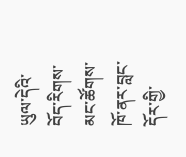ཡུལ་དེའི་བོད་རིགས་མང་ཚོགས་ཁོ་ནར་བླང་དོར་གྱི་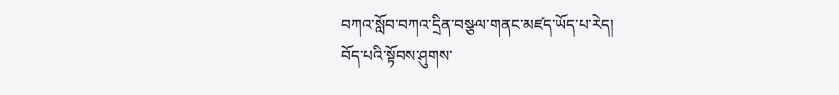བཀའ་སློབ་བཀའ་དྲིན་བསྩལ་གནང་མཛད་ཡོད་པ་རེད།
བོད་པའི་སྟོབས་ཤུགས་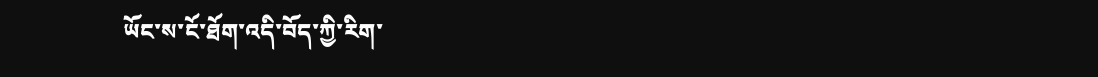ཡོང་ས་ངོ་ཐོག་འདི་བོད་ཀྱི་རིག་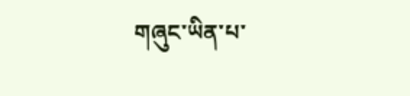གཞུང་ཡིན་པ་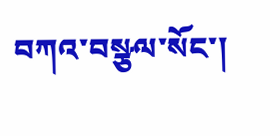བཀའ་བསྩལ་སོང་།